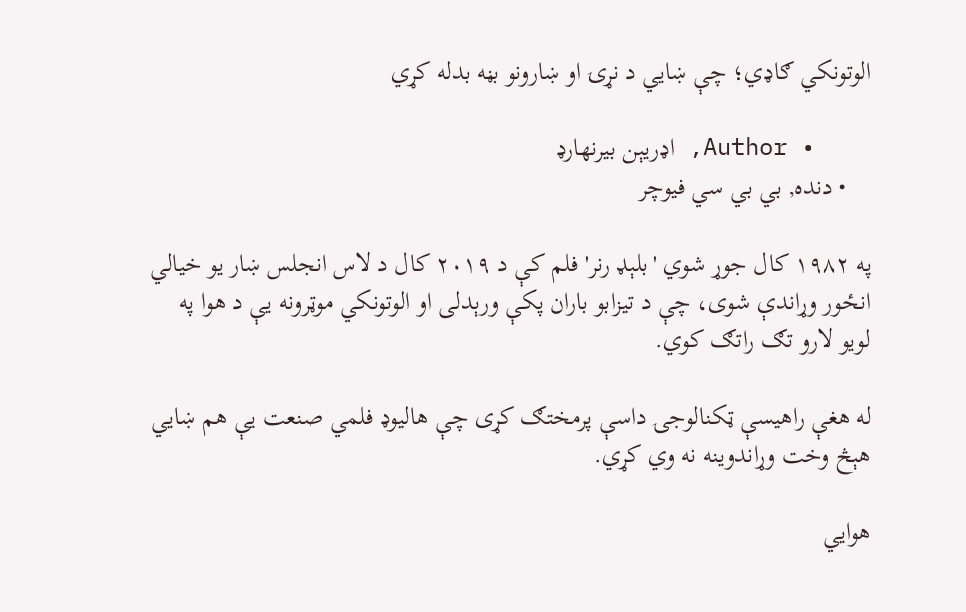الوتونکي ګاډي؛ چې ښايي د نړۍ او ښارونو بڼه بدله کړي

    • Author, اډریېن بیرنهارډ
    • دنده, بي بي سي فیوچر

په ۱۹۸۲ کال جوړ شوي 'بلېډ رنر' فلم کې د ۲۰۱۹ کال د لاس انجلس ښار یو خیالي انځور وړاندې شوی، چې د تیزابو باران پکې ورېدلی او الوتونکي موټرونه یې د هوا په لویو لارو تګ راتګ کوي.

له هغې راهیسې ټکنالوجۍ داسې پرمختګ کړی چې هالیوډ فلمي صنعت یې هم ښايي هېڅ وخت وړاندوینه نه وي کړي.

هوايي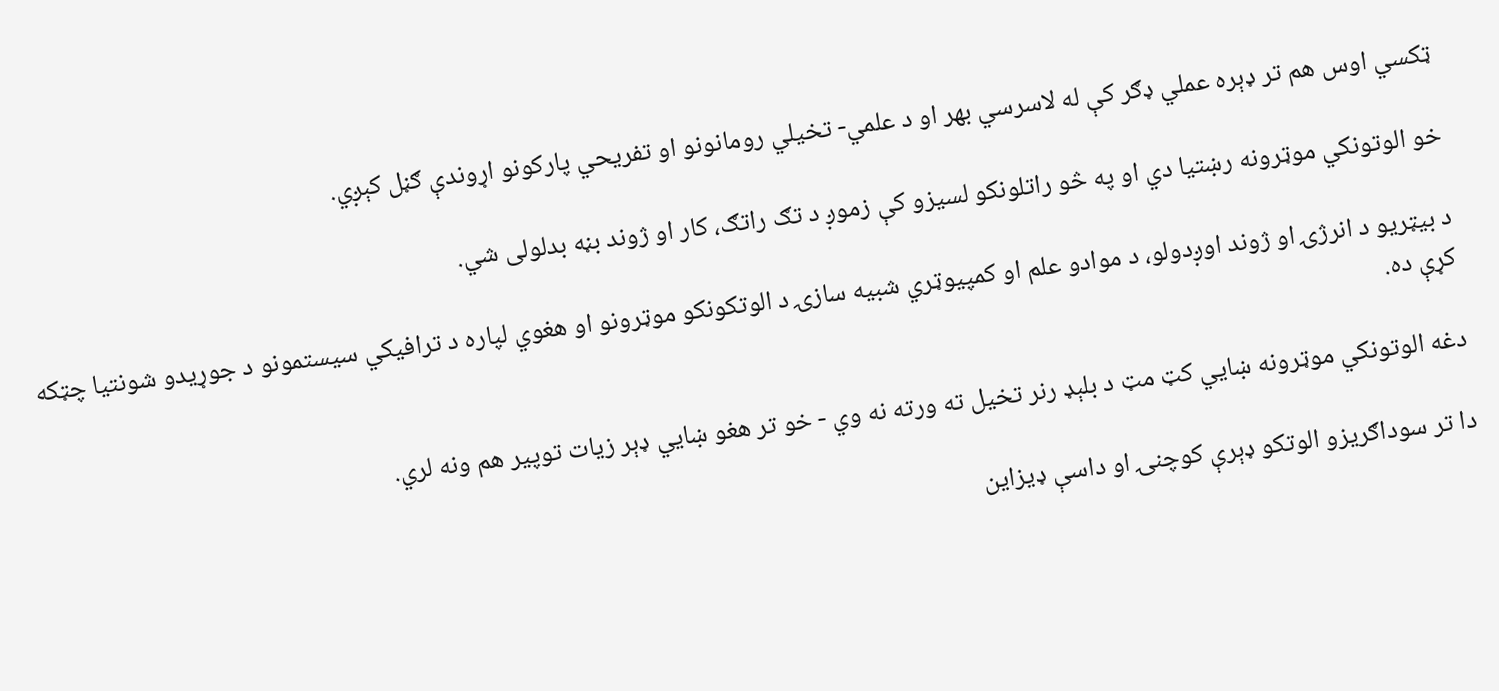ټکسي اوس هم تر ډېره عملي ډګر کې له لاسرسي بهر او د علمي- تخیلي رومانونو او تفریحي پارکونو اړوندې ګڼل کېږي.

خو الوتونکي موټرونه رښتیا دي او په څو راتلونکو لسیزو کې زموږ د تګ راتګ، کار او ژوند بڼه بدلولی شي.

د بیټریو د انرژۍ او ژوند اوږدولو، د موادو علم او کمپیوټري شبیه سازۍ د الوتکونکو موټرونو او هغوي لپاره د ترافیکي سیستمونو د جوړیدو شونتیا چټکه کړې ده.

دغه الوتونکي موټرونه ښايي کټ مټ د بلېډ رنر تخیل ته ورته نه وي - خو تر هغو ښايي ډېر زیات توپیر هم ونه لري.

دا تر سوداګریزو الوتکو ډېرې کوچنۍ او داسې ډیزاین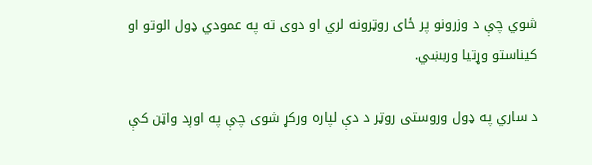شوي چې د وزرونو پر ځای روټرونه لري او دوی ته په عمودي ډول الوتو او کیناستو وړتیا وربښي.

د ساري په ډول وروستی روټر د دې لپاره ورکړ شوی چې په اوږد واټن کې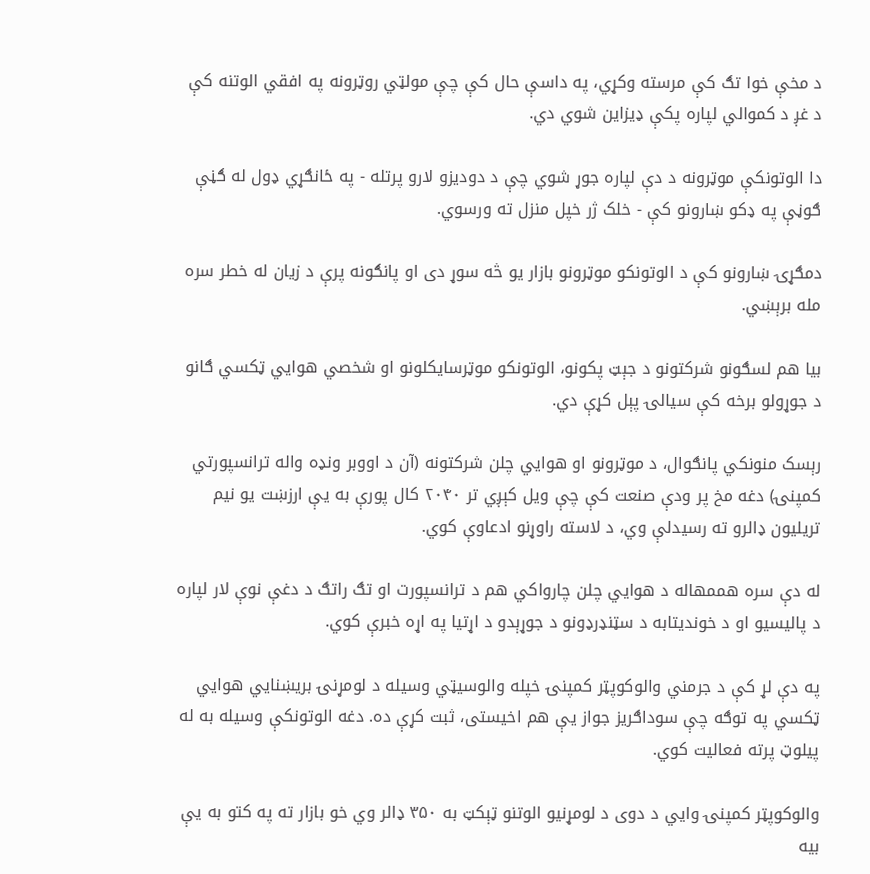د مخې خوا تګ کې مرسته وکړي، په داسې حال کې چې مولټي روټرونه په افقي الوتنه کې د غږ د کموالي لپاره پکې ډیزاین شوي دي.

دا الوتونکې موټرونه د دې لپاره جوړ شوي چې د دودیزو لارو پرتله - په ځانګړي ډول له ګڼې ګوڼې په ډکو ښارونو کې - خلک ژر خپل منزل ته ورسوي.

دمګړۍ ښارونو کې د الوتونکو موټرونو بازار یو څه سوړ دی او پانګونه پرې د زیان له خطر سره مله برېښي.

بیا هم لسګونو شرکتونو د جېټ پکونو، الوتونکو موټرسایکلونو او شخصي هوايي ټکسي ګانو د جوړولو برخه کې سیالۍ پېل کړې دي.

رېسک منونکي پانګوال، د موټرونو او هوايي چلن شرکتونه (آن د اووبر ونډه واله ترانسپورتي کمپنۍ) دغه مخ پر ودې صنعت کې چې ویل کېږي تر ۲۰۴۰ کال پورې به یې ارزښت یو نیم تریلیون ډالرو ته رسیدلې وي، د لاسته راوړنو ادعاوې کوي.

له دې سره هممهاله د هوايي چلن چارواکي هم د ترانسپورت او تګ راتګ د دغې نوې لار لپاره د پالیسیو او د خوندیتابه د سټنډرډونو د جوړېدو د اړتیا په اړه خبرې کوي.

په دې لړ کې د جرمني والوکوپټر کمپنۍ خپله والوسیټي وسیله د لومړنۍ بریښنايي هوايي ټکسي په توګه چې سوداګریز جواز یې هم اخیستی، ثبت کړې ده. دغه الوتونکې وسیله به له پیلوټ پرته فعالیت کوي.

والوکوپټر کمپنۍ وايي د دوی د لومړنیو الوتنو ټېکټ به ۳۵۰ ډالر وي خو بازار ته په کتو به یې بیه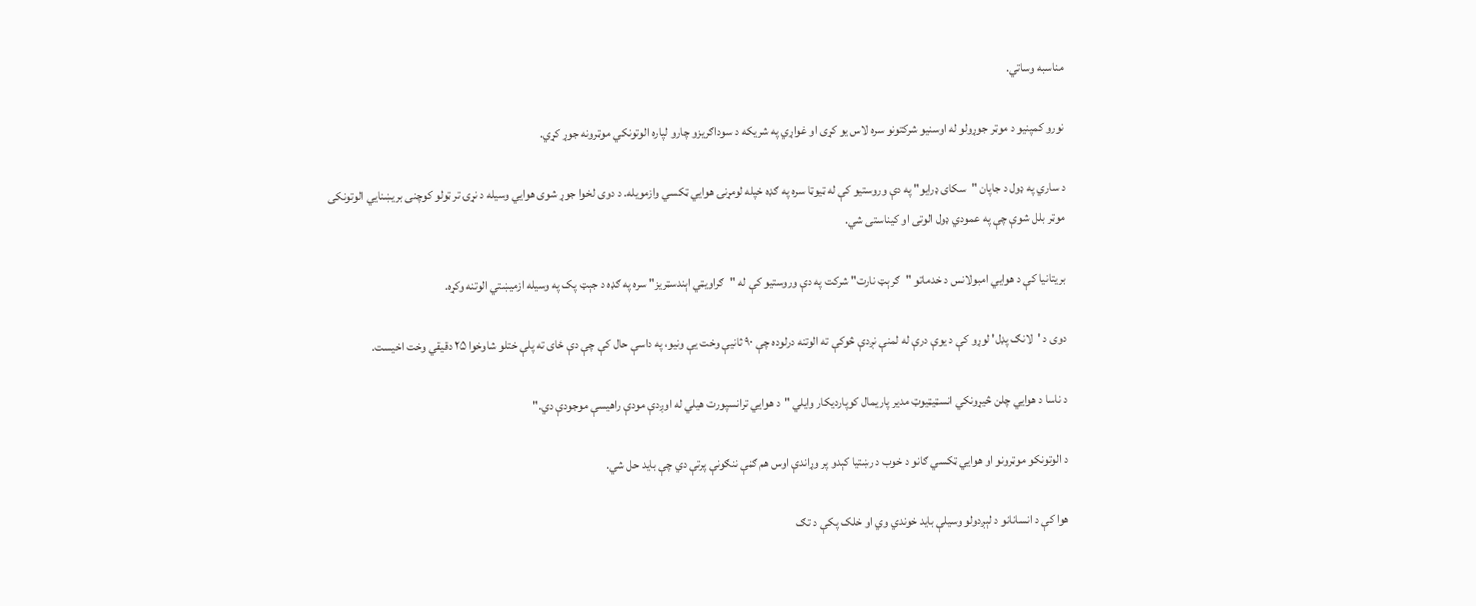مناسبه وساتي.

نورو کمپنیو د موټر جوړولو له اوسنیو شرکتونو سره لاس یو کړی او غواړي په شریکه د سوداګریزو چارو لپاره الوتونکي موټرونه جوړ کړي.

د ساري په ډول د جاپان "سکای ډرایو" په دې وروستیو کې له ټیوټا سره په ګډه خپله لومړنۍ هوايي ټکسي وازمویله. د دوی لخوا جوړ شوی هوايي وسیله د نړۍ تر ټولو کوچنی بریښنايي الوتونکی موټر بلل شوې چې په عمودي ډول الوتی او کیناستی شي.

بریتانیا کې د هوايي امبولانس د خدماتو "ګرېټ نارت" شرکت په دې وروستیو کې له "ګراویټي اېندسټريز" سره په ګډه د جېټ پک په وسیله ازمیښتي الوتنه وکړه.

دوی د 'لانګ پډل' لوړو کې د یوې درې له لمنې نږدې څوکې ته الوتنه درلوده چې ۹۰ ثانیې وخت یې ونیو، په داسې حال کې چې دې ځای ته پلې ختلو شاوخوا ۲۵ دقیقي وخت اخیست.

د ناسا د هوايي چلن څیړونکي انسټیټیوټ مدیر پاریمال کوپاردیکار وایلي "د هوايي ترانسپورت هیلي له اوږدې مودې راهیسې موجودې دي."

د الوتونکو موټرونو او هوايي ټکسي ګانو د خوب د رښتیا کېدو پر وړاندې اوس هم ګڼې ننګونې پرتې دي چې باید حل شي.

هوا کې د انسانانو د لېږدولو وسیلې باید خوندي وي او خلک پکې د تګ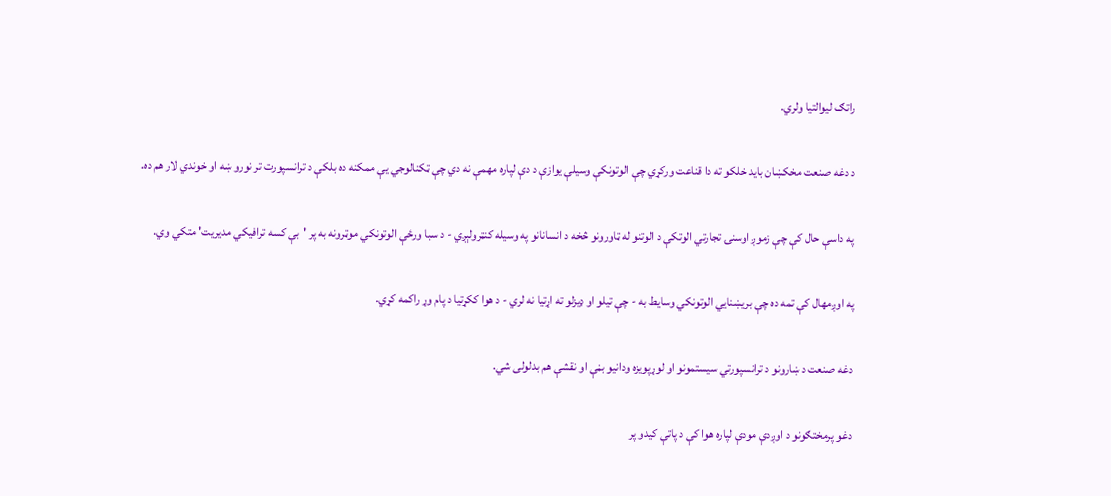راتګ لیوالتیا ولري.

د دغه صنعت مخکښان باید خلکو ته دا قناعت ورکړي چې الوتونکې وسیلې یوازې د دې لپاره مهمې نه دي چې ټکنالوجي یې ممکنه ده بلکې د ترانسپورت تر نورو ښه او خوندي لار هم ده.

په داسې حال کې چې زموږ اوسنۍ تجارتي الوتکې د الوتنو له ټاورونو څخه د انسانانو په وسیله کنټرولېږي - د سبا ورځې الوتونکي موټرونه به پر 'بې کسه ترافیکي مدیریت' متکي وي.

په اوږمهال کې تمه ده چې بریښنايي الوتونکي وسایط به - چې تیلو او ډیزلو ته اړتیا نه لري - د هوا ککړتیا د پام وړ راکمه کړي.

دغه صنعت د ښارونو د ترانسپورتي سیستمونو او لوړپویزه ودانیو بڼې او نقشې هم بدلولی شي.

دغو پرمختګونو د اوږدې مودې لپاره هوا کې د پاتې کیدو پر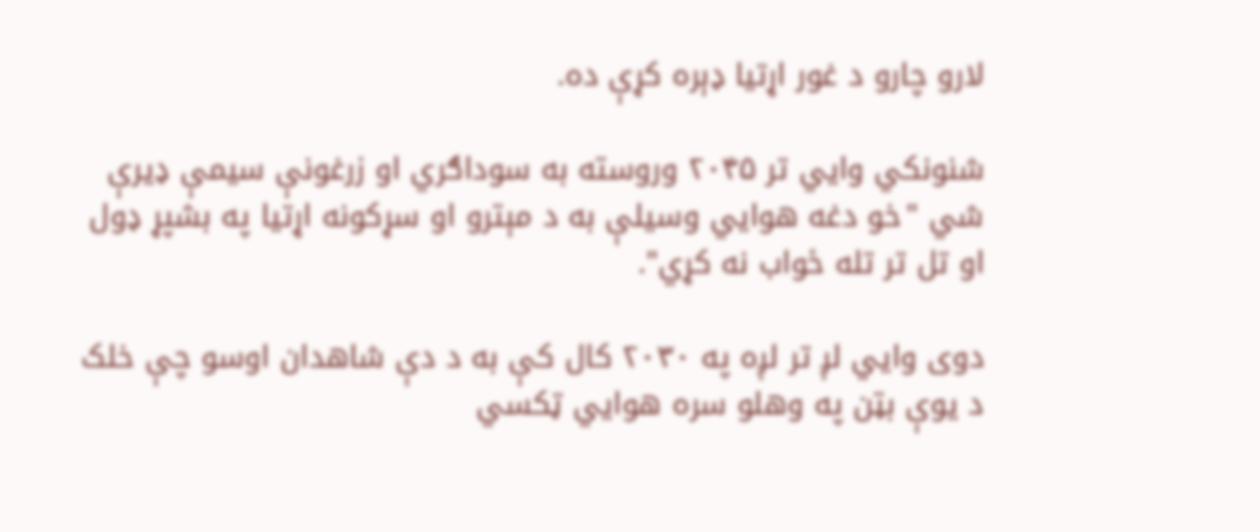لارو چارو د غور اړتیا ډېره کړې ده.

شنونکي وايي تر ۲۰۴۵ وروسته به سوداګري او زرغونې سیمې ډیرې شي "خو دغه هوايي وسیلې به د مېترو او سړکونه اړتیا په بشپړ ډول او تل تر تله ځواب نه کړي".

دوی وايي لږ تر لږه په ۲۰۳۰ کال کې به د دې شاهدان اوسو چې خلک د یوې بټن په وهلو سره هوايي ټکسي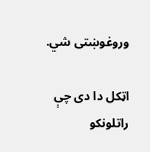وروغوښتی شي.

اټکل دا دی چې راتلونکو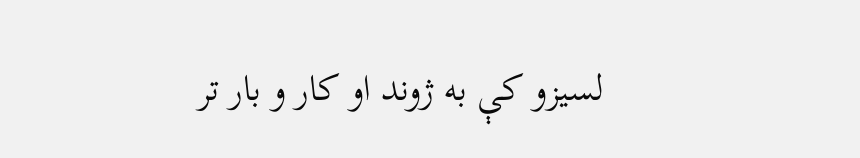لسیزو کې به ژوند او کار و بار تر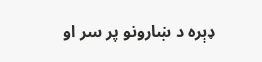ډېره د ښارونو پر سر او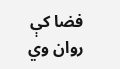فضا کې روان وي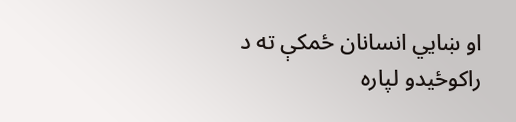او ښايي انسانان ځمکې ته د راکوځیدو لپاره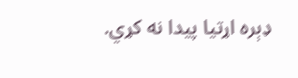ډېره اړتیا پيدا نه کړي.